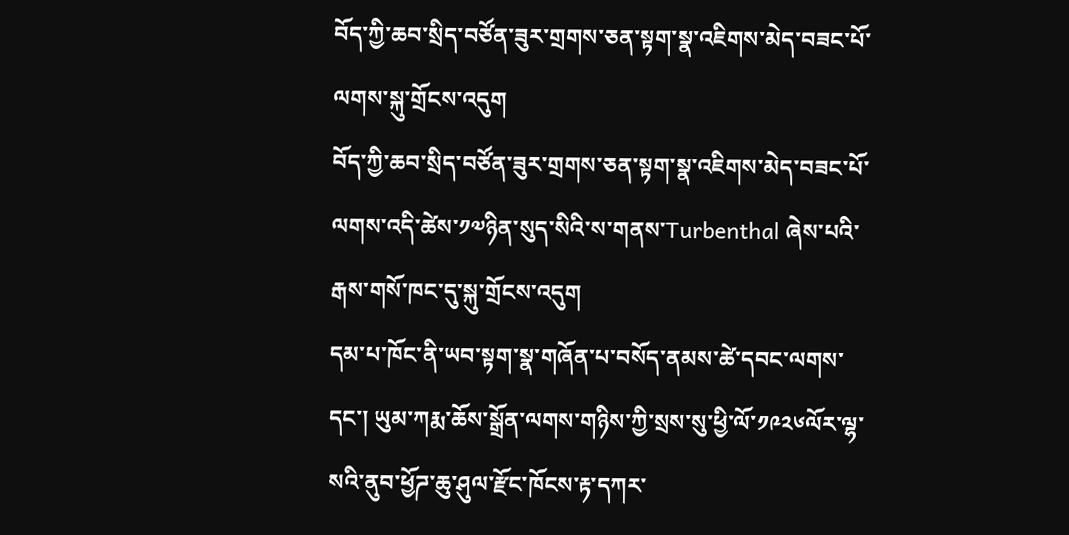བོད་ཀྱི་ཆབ་སྲིད་བཙོན་ཟུར་གྲགས་ཅན་སྟག་སྣ་འཇིགས་མེད་བཟང་པོ་ལགས་སྐུ་གྲོངས་འདུག
བོད་ཀྱི་ཆབ་སྲིད་བཙོན་ཟུར་གྲགས་ཅན་སྟག་སྣ་འཇིགས་མེད་བཟང་པོ་ལགས་འདི་ཚེས་༡༧ཉིན་སུད་སིའི་ས་གནས་Turbenthal ཞེས་པའི་རྒས་གསོ་ཁང་དུ་སྐུ་གྲོངས་འདུག
དམ་པ་ཁོང་ནི་ཡབ་སྟག་སྣ་གཞོན་པ་བསོད་ནམས་ཚེ་དབང་ལགས་དང་། ཡུམ་ཀརྨ་ཆོས་སྒྲོན་ལགས་གཉིས་ཀྱི་སྲས་སུ་ཕྱི་ལོ་༡༩༢༦ལོར་ལྷ་སའི་ནུབ་ཕྱོཌ་ཆུ་ཤུལ་རྫོང་ཁོངས་རྟ་དཀར་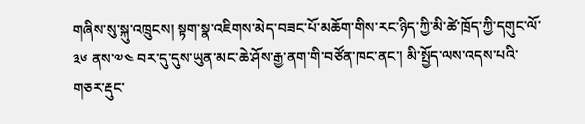གཞིས་སུ་སྐུ་འཁྲུངས། སྟག་སྣ་འཇིགས་མེད་བཟང་པོ་མཆོག་གིས་རང་ཉིད་ཀྱི་མི་ཚེ་ཁྲོད་ཀྱི་དགུང་ལོ་༣༦ ནས་༧༤ བར་དུ་དུས་ཡུན་མང་ཆེ་ཤོས་རྒྱ་ནག་གི་བཙོན་ཁང་ནང་། མི་སྤྱོད་ལས་འདས་པའི་གཅར་རྡུང་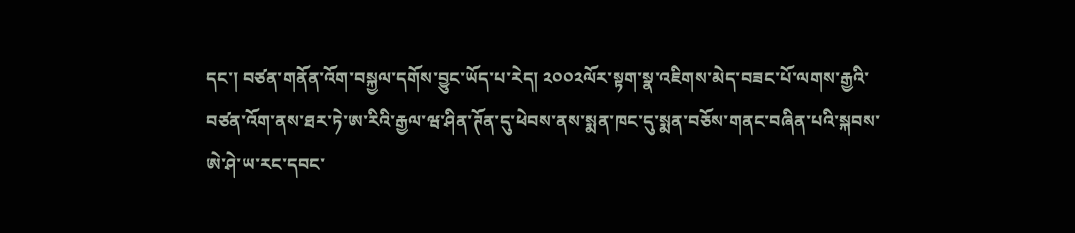དང་། བཙན་གནོན་འོག་བསྐྱལ་དགོས་བྱུང་ཡོད་པ་རེད། ༢༠༠༢ལོར་སྟག་སྣ་འཇིགས་མེད་བཟང་པོ་ལགས་རྒྱའི་བཙན་འོག་ནས་ཐར་ཏེ་ཨ་རིའི་རྒྱལ་ཝ་ཤིན་ཊོན་དུ་ཕེབས་ནས་སྨན་ཁང་དུ་སྨན་བཅོས་གནང་བཞིན་པའི་སྐབས་ཨེ་ཤེ་ཡ་རང་དབང་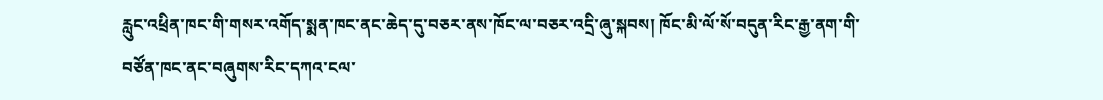རླུང་འཕྲིན་ཁང་གི་གསར་འགོད་སྨན་ཁང་ནང་ཆེད་དུ་བཅར་ནས་ཁོང་ལ་བཅར་འདྲི་ཞུ་སྐབས། ཁོང་མི་ལོ་སོ་བདུན་རིང་རྒྱ་ནག་གི་བཙོན་ཁང་ནང་བཞུགས་རིང་དཀའ་ངལ་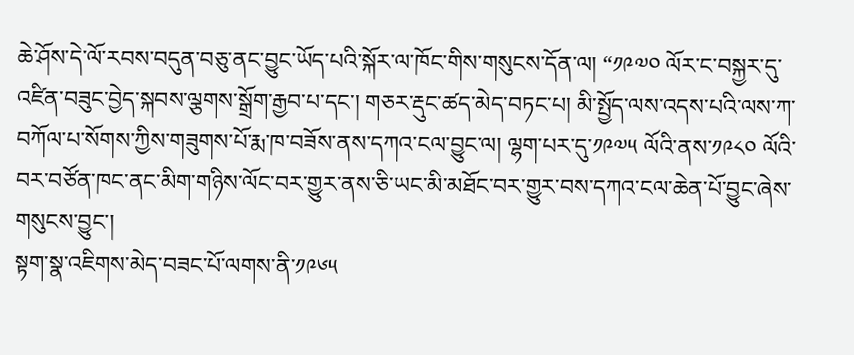ཆེ་ཤོས་དེ་ལོ་རབས་བདུན་བཅུ་ནང་བྱུང་ཡོད་པའི་སྐོར་ལ་ཁོང་གིས་གསུངས་དོན་ལ། “༡༩༧༠ ལོར་ང་བསྐྱར་དུ་འཛིན་བཟུང་བྱེད་སྐབས་ལྕགས་སྒྲོག་རྒྱབ་པ་དང་། གཅར་རྡུང་ཚད་མེད་བཏང་པ། མི་སྤྱོད་ལས་འདས་པའི་ལས་ཀ་བཀོལ་པ་སོགས་ཀྱིས་གཟུགས་པོ་རྨ་ཁ་བཟོས་ནས་དཀའ་ངལ་བྱུང་ལ། ལྷག་པར་དུ་༡༩༧༥ ལོའི་ནས་༡༩༨༠ ལོའི་བར་བཙོན་ཁང་ནང་མིག་གཉིས་ལོང་བར་གྱུར་ནས་ཅི་ཡང་མི་མཐོང་བར་གྱུར་བས་དཀའ་ངལ་ཆེན་པོ་བྱུང་ཞེས་གསུངས་བྱུང་།
སྟག་སྣ་འཇིགས་མེད་བཟང་པོ་ལགས་ནི་༡༩༦༥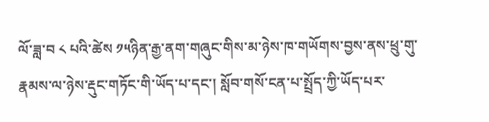ལོ་ཟླ་བ ༨ པའི་ཚེས ༡༥ཉིན་རྒྱ་ནག་གཞུང་གིས་མ་ཉེས་ཁ་གཡོགས་བྱས་ནས་ཕྲུ་གུ་རྣམས་ལ་ཉེས་རྡུང་གཏོང་གི་ཡོད་པ་དང་། སློབ་གསོ་ངན་པ་སྤྲོད་ཀྱི་ཡོད་པར་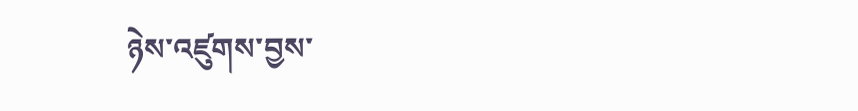ཉེས་འཛུགས་བྱས་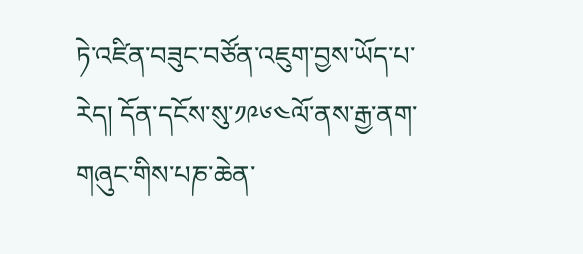ཏེ་འཛིན་བཟུང་བཙོན་འཇུག་བྱས་ཡོད་པ་རེད། དོན་དངོས་སུ་༡༩༦༤ལོ་ནས་རྒྱ་ནག་གཞུང་གིས་པཎ་ཆེན་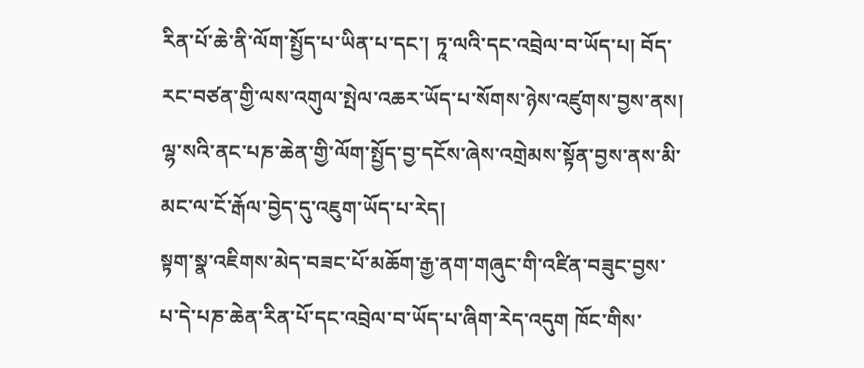རིན་པོ་ཆེ་ནི་ལོག་སྤྱོད་པ་ཡིན་པ་དང་། ཏཱ་ལའི་དང་འབྲེལ་བ་ཡོད་པ། བོད་རང་བཙན་གྱི་ལས་འགུལ་སྤེལ་འཆར་ཡོད་པ་སོགས་ཉེས་འཛུགས་བྱས་ནས། ལྷ་སའི་ནང་པཎ་ཆེན་གྱི་ལོག་སྤྱོད་བྱ་དངོས་ཞེས་འགྲེམས་སྟོན་བྱས་ནས་མི་མང་ལ་ངོ་རྒོལ་བྱེད་དུ་འཇུག་ཡོད་པ་རེད།
སྟག་སྣ་འཇིགས་མེད་བཟང་པོ་མཆོག་རྒྱ་ནག་གཞུང་གི་འཛིན་བཟུང་བྱས་པ་དེ་པཎ་ཆེན་རིན་པོ་དང་འབྲེལ་བ་ཡོད་པ་ཞིག་རེད་འདུག ཁོང་གིས་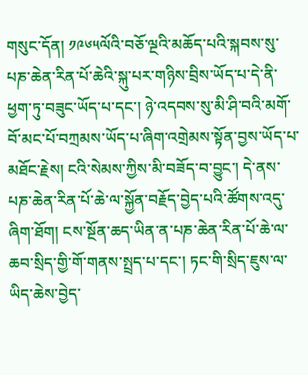གསུང་དོན། ༡༩༦༥ལོའི་བཅོ་ལྔའི་མཆོད་པའི་སྐབས་སུ་པཎ་ཆེན་རིན་པོ་ཆེའི་སྐུ་པར་གཉིས་བྲིས་ཡོད་པ་དེ་ནི་ཕྱག་ཏུ་བཟུང་ཡོད་པ་དང་། ཉེ་འདབས་སུ་མི་ཤི་བའི་མགོ་བོ་མང་པོ་བཀྲམས་ཡོད་པ་ཞིག་འགྲེམས་སྟོན་བྱས་ཡོད་པ་མཐོང་རྗེས། ངའི་སེམས་ཀྱིས་མི་བཟོད་བ་བྱུང་། དེ་ནས་པཎ་ཆེན་རིན་པོ་ཆེ་ལ་སྐྱོན་བརྗོད་བྱེད་པའི་ཚོགས་འདུ་ཞིག་ཐོག། ངས་སྔོན་ཆད་ཡིན་ན་པཎ་ཆེན་རིན་པོ་ཆེ་ལ་ཆབ་སྲིད་གྱི་གོ་གནས་སྤྲད་པ་དང་། ཏང་གི་སྲིད་ཇུས་ལ་ཡིད་ཆེས་བྱེད་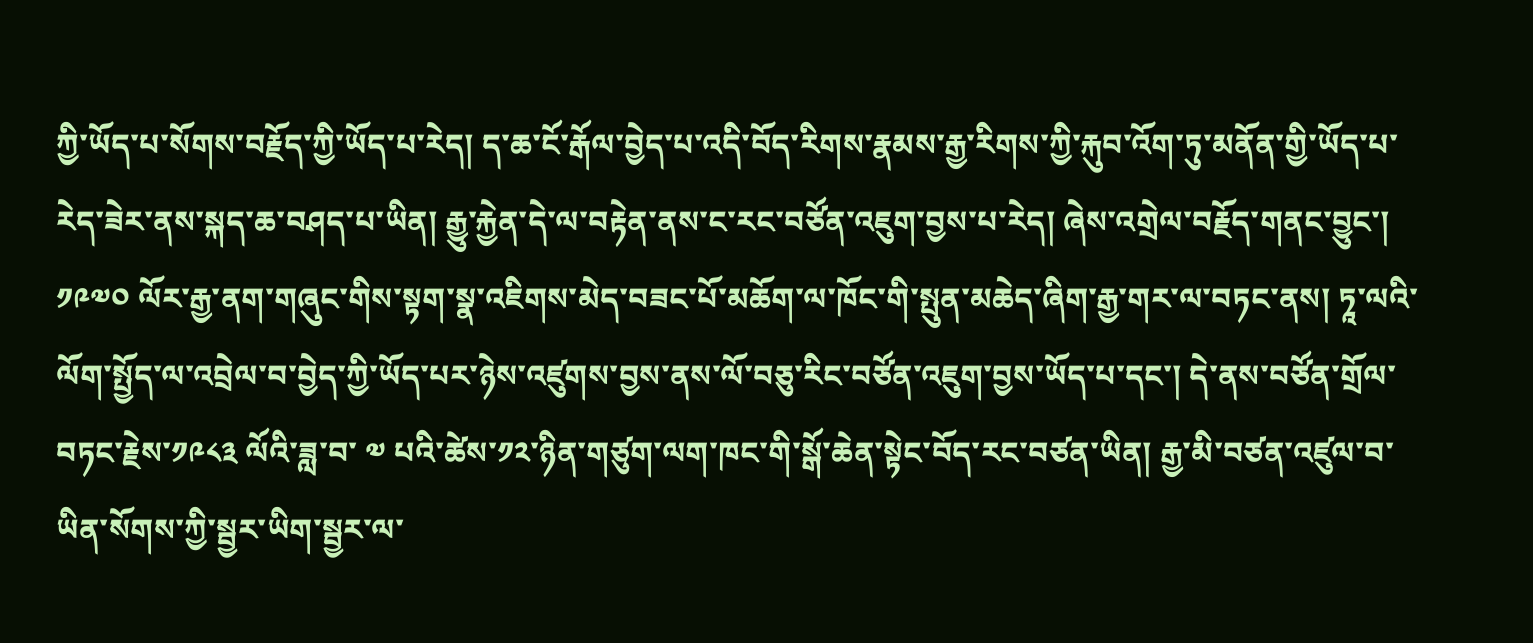ཀྱི་ཡོད་པ་སོགས་བརྗོད་ཀྱི་ཡོད་པ་རེད། ད་ཆ་ངོ་རྒོལ་བྱེད་པ་འདི་བོད་རིགས་རྣམས་རྒྱ་རིགས་ཀྱི་རྐུབ་འོག་ཏུ་མནོན་གྱི་ཡོད་པ་རེད་ཟེར་ནས་སྐད་ཆ་བཤད་པ་ཡིན། རྒྱུ་རྐྱེན་དེ་ལ་བརྟེན་ནས་ང་རང་བཙོན་འཇུག་བྱས་པ་རེད། ཞེས་འགྲེལ་བརྗོད་གནང་བྱུང་། ༡༩༧༠ ལོར་རྒྱ་ནག་གཞུང་གིས་སྟག་སྣ་འཇིགས་མེད་བཟང་པོ་མཆོག་ལ་ཁོང་གི་སྤུན་མཆེད་ཞིག་རྒྱ་གར་ལ་བཏང་ནས། ཏཱ་ལའི་ལོག་སྤྱོད་ལ་འབྲེལ་བ་བྱེད་ཀྱི་ཡོད་པར་ཉེས་འཛུགས་བྱས་ནས་ལོ་བཅུ་རིང་བཙོན་འཇུག་བྱས་ཡོད་པ་དང་། དེ་ནས་བཙོན་གྲོལ་བཏང་རྗེས་༡༩༨༣ ལོའི་ཟླ་བ་ ༧ པའི་ཚེས་༡༢་ཉིན་གཙུག་ལག་ཁང་གི་སྒོ་ཆེན་སྟེང་བོད་རང་བཙན་ཡིན། རྒྱ་མི་བཙན་འཛུལ་བ་ཡིན་སོགས་ཀྱི་སྦྱར་ཡིག་སྦྱར་ལ་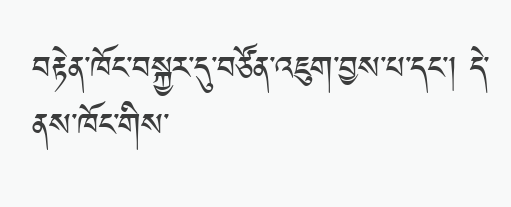བརྟེན་ཁོང་བསྐྱར་དུ་བཙོན་འཇུག་བྱས་པ་དང་། དེ་ནས་ཁོང་གིས་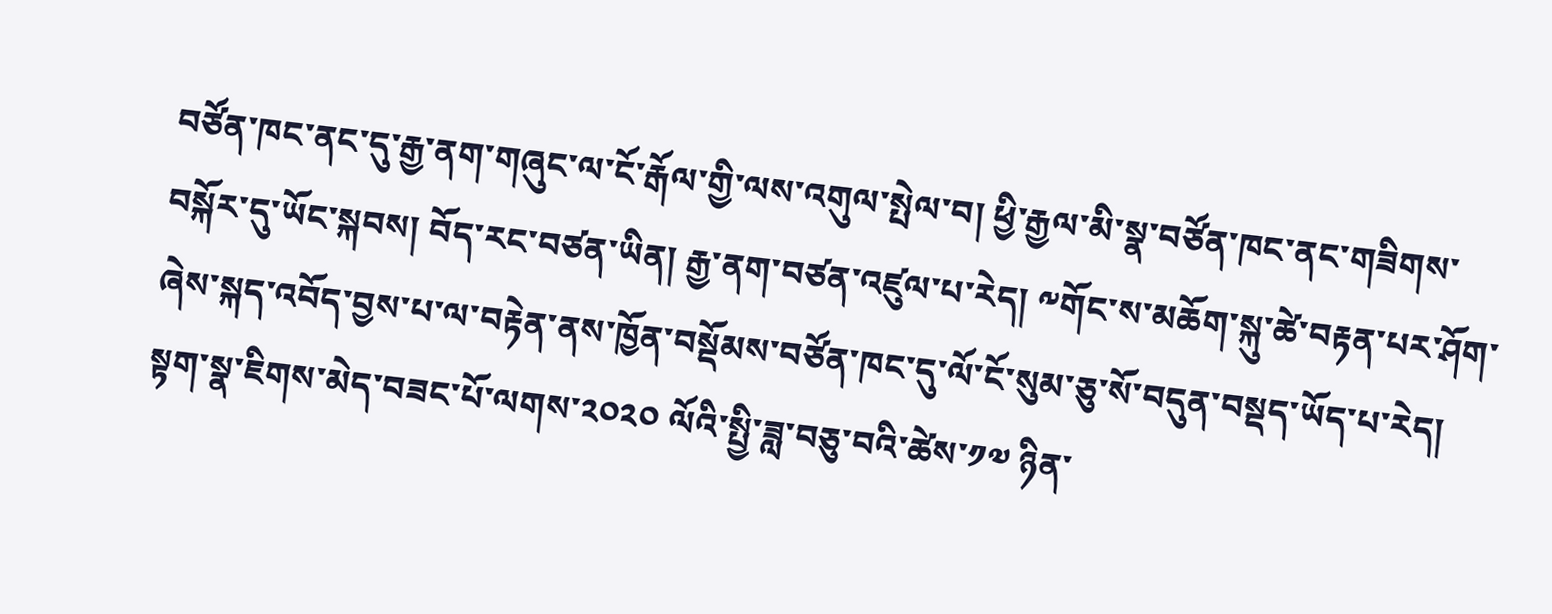བཙོན་ཁང་ནང་དུ་རྒྱ་ནག་གཞུང་ལ་ངོ་རྒོལ་གྱི་ལས་འགུལ་སྤེལ་བ། ཕྱི་རྒྱལ་མི་སྣ་བཙོན་ཁང་ནང་གཟིགས་བསྐོར་དུ་ཡོང་སྐབས། བོད་རང་བཙན་ཡིན། རྒྱ་ནག་བཙན་འཛུལ་པ་རེད། ༸གོང་ས་མཆོག་སྐུ་ཚེ་བརྟན་པར་ཤོག་ཞེས་སྐད་འབོད་བྱས་པ་ལ་བརྟེན་ནས་ཁྱོན་བསྡོམས་བཙོན་ཁང་དུ་ལོ་ངོ་སུམ་ཅུ་སོ་བདུན་བསྡད་ཡོད་པ་རེད། སྟག་སྣ་ཇིགས་མེད་བཟང་པོ་ལགས་༢༠༢༠ ལོའི་སྤྱི་ཟླ་བཅུ་བའི་ཚེས་༡༧ ཉིན་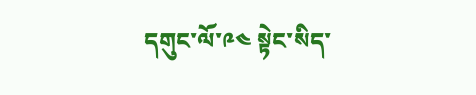དགུང་ལོ་༩༤ སྟེང་སིད་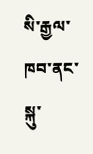སི་རྒྱལ་ཁབ་ནང་སྐུ་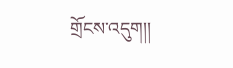གྲོངས་འདུག།།